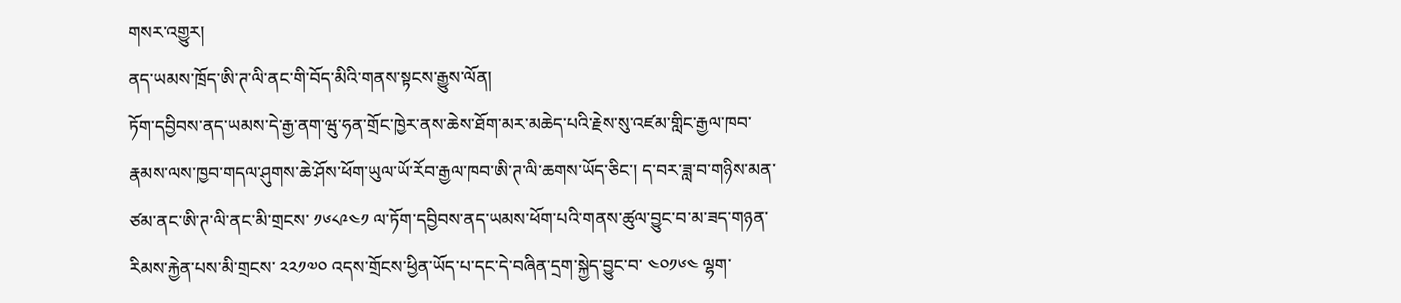གསར་འགྱུར།
ནད་ཡམས་ཁྲོད་ཨི་ཊ་ལི་ནང་གི་བོད་མིའི་གནས་སྟངས་རྒྱུས་ལོན།
ཏོག་དབྱིབས་ནད་ཡམས་དེ་རྒྱ་ནག་ཝུ་ཧན་གྲོང་ཁྱེར་ནས་ཆེས་ཐོག་མར་མཆེད་པའི་རྗེས་སུ་འཛམ་གླིང་རྒྱལ་ཁབ་རྣམས་ལས་ཁྱབ་གདལ་ཤུགས་ཆེ་ཤོས་ཕོག་ཡུལ་ཡོ་རོབ་རྒྱལ་ཁབ་ཨི་ཊ་ལི་ཆགས་ཡོད་ཅིང་། ད་བར་ཟླ་བ་གཉིས་མན་ཙམ་ནང་ཨི་ཊ་ལི་ནང་མི་གྲངས་ ༡༦༨༩༤༡ ལ་ཏོག་དབྱིབས་ནད་ཡམས་ཕོག་པའི་གནས་ཚུལ་བྱུང་བ་མ་ཟད་གཉན་རིམས་རྐྱེན་པས་མི་གྲངས་ ༢༢༡༧༠ འདས་གྲོངས་ཕྱིན་ཡོད་པ་དང་དེ་བཞིན་དྲག་སྐྱེད་བྱུང་བ་ ༤༠༡༦༤ ལྷག་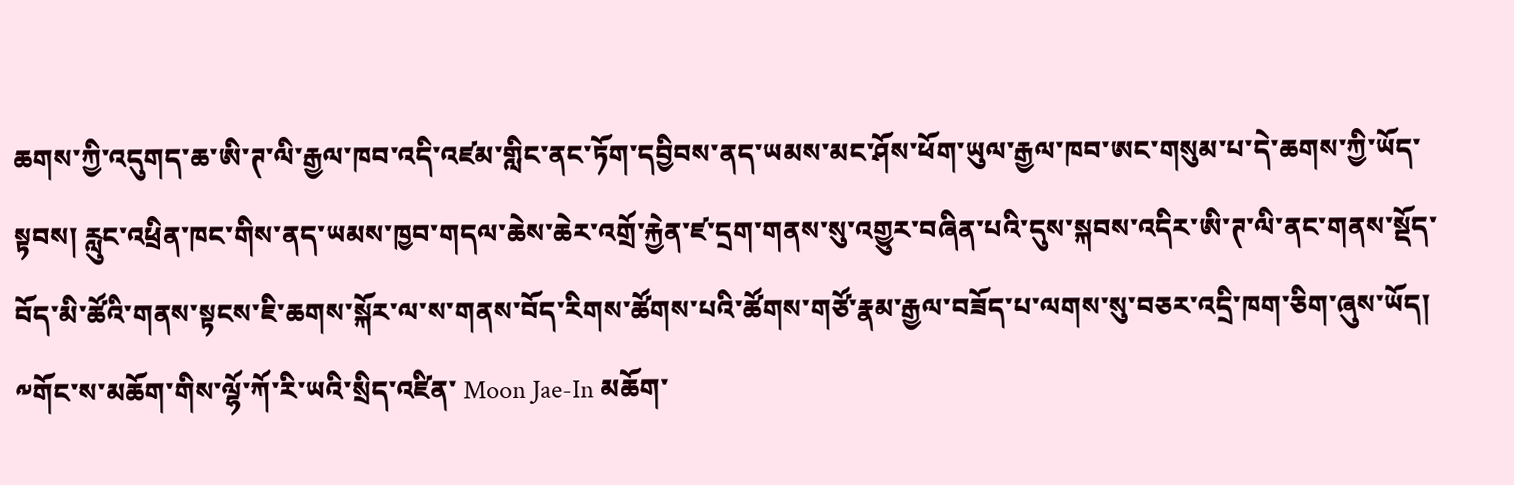ཆགས་ཀྱི་འདུགད་ཆ་ཨི་ཊ་ལི་རྒྱལ་ཁབ་འདི་འཛམ་གླིང་ནང་ཏོག་དབྱིབས་ནད་ཡམས་མང་ཤོས་ཕོག་ཡུལ་རྒྱལ་ཁབ་ཨང་གསུམ་པ་དེ་ཆགས་ཀྱི་ཡོད་སྟབས། རླུང་འཕྲིན་ཁང་གིས་ནད་ཡམས་ཁྱབ་གདལ་ཆེས་ཆེར་འགྲོ་རྐྱེན་ཛ་དྲག་གནས་སུ་འགྱུར་བཞིན་པའི་དུས་སྐབས་འདིར་ཨི་ཊ་ལི་ནང་གནས་སྡོད་བོད་མི་ཚོའི་གནས་སྟངས་ཇི་ཆགས་སྐོར་ལ་ས་གནས་བོད་རིགས་ཚོགས་པའི་ཚོགས་གཙོ་རྣམ་རྒྱལ་བཟོད་པ་ལགས་སུ་བཅར་འདྲི་ཁག་ཅིག་ཞུས་ཡོད།
༸གོང་ས་མཆོག་གིས་ལྷོ་ཀོ་རི་ཡའི་སྲིད་འཛིན་ Moon Jae-In མཆོག་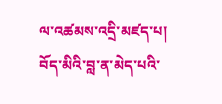ལ་འཚམས་འདྲི་མཛད་པ།
བོད་མིའི་བླ་ན་མེད་པའི་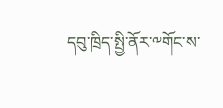དབུ་ཁྲིད་སྤྱི་ནོར་༸གོང་ས་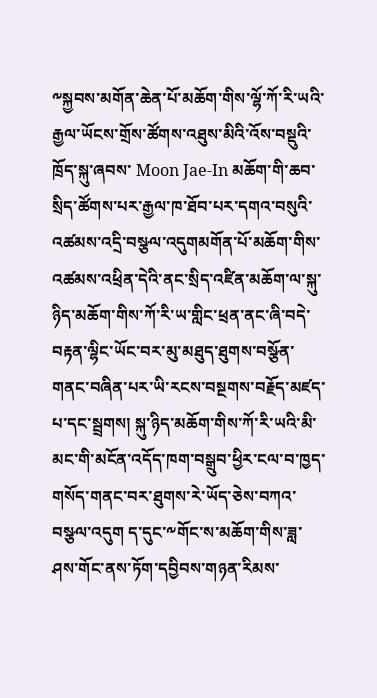༸སྐྱབས་མགོན་ཆེན་པོ་མཆོག་གིས་ལྷོ་ཀོ་རི་ཡའི་རྒྱལ་ཡོངས་གྲོས་ཚོགས་འཐུས་མིའི་འོས་བསྡུའི་ཁྲོད་སྐུ་ཞབས་ Moon Jae-In མཆོག་གི་ཆབ་སྲིད་ཚོགས་པར་རྒྱལ་ཁ་ཐོབ་པར་དགའ་བསུའི་འཚམས་འདྲི་བསྩལ་འདུགམགོན་པོ་མཆོག་གིས་འཚམས་འཕྲིན་དེའི་ནང་སྲིད་འཛིན་མཆོག་ལ་སྐུ་ཉིད་མཆོག་གིས་ཀོ་རི་ཡ་གླིང་ཕྲན་ནང་ཞི་བདེ་བརྟན་ལྷིང་ཡོང་བར་མུ་མཐུད་ཐུགས་བསྩོན་གནང་བཞིན་པར་ཡི་རངས་བསྔགས་བརྗོད་མཛད་པ་དང་སྦྲགས། སྐུ་ཉིད་མཆོག་གིས་ཀོ་རི་ཡའི་མི་མང་གི་མངོན་འདོད་ཁག་བསྒྲུབ་ཕྱིར་ངལ་བ་ཁྱད་གསོད་གནང་བར་ཐུགས་རེ་ཡོད་ཅེས་བཀའ་བསྩལ་འདུག ད་དུང་༸གོང་ས་མཆོག་གིས་ཟླ་ཤས་གོང་ནས་ཏོག་དབྱིབས་གཉན་རིམས་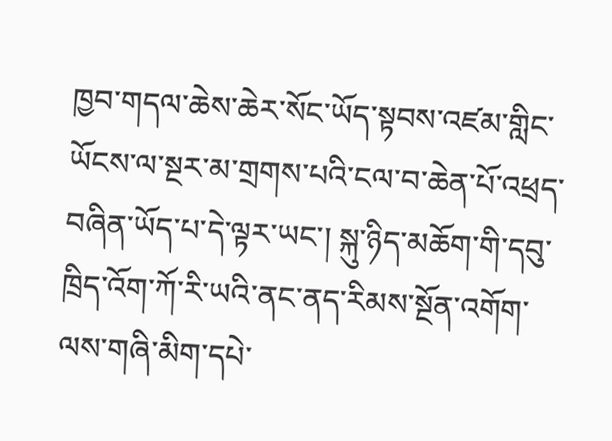ཁྱབ་གདལ་ཆེས་ཆེར་སོང་ཡོད་སྟབས་འཛམ་གླིང་ཡོངས་ལ་སྔར་མ་གྲགས་པའི་ངལ་བ་ཆེན་པོ་འཕྲད་བཞིན་ཡོད་པ་དེ་ལྟར་ཡང་། སྐུ་ཉིད་མཆོག་གི་དབུ་ཁྲིད་འོག་ཀོ་རི་ཡའི་ནང་ནད་རིམས་སྔོན་འགོག་ལས་གཞི་མིག་དཔེ་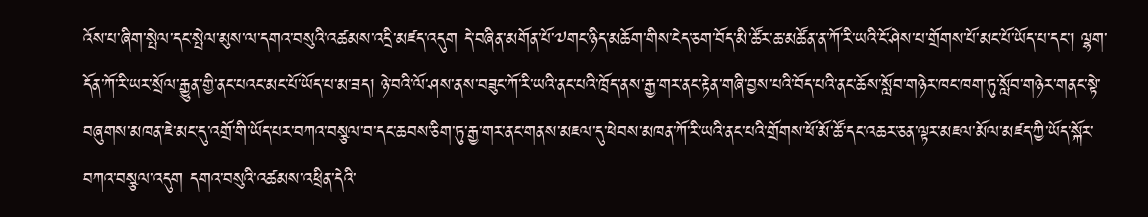འོས་པ་ཞིག་སྤེལ་དང་སྤེལ་མུས་ལ་དགའ་བསུའི་འཚམས་འདྲི་མཛད་འདུག དེ་བཞིན་མགོན་པོ་༧གང་ཉིད་མཆོག་གིས་ངེད་ཅག་བོད་མི་ཚོར་ཆ་མཚོན་ན་ཀོ་རི་ཡའི་ངོ་ཤེས་པ་གྲོགས་པོ་མང་པོ་ཡོད་པ་དང་། ལྷག་དོན་ཀོ་རི་ཡར་སྲོལ་རྒྱུན་གྱི་ནང་པའང་མང་པོ་ཡོད་པ་མ་ཟད། ཉེ་བའི་ལོ་ཤས་ནས་བཟུང་ཀོ་རི་ཡའི་ནང་པའི་ཁྲོད་ནས་རྒྱ་གར་ནང་རྟེན་གཞི་བྱས་པའི་བོད་པའི་ནང་ཆོས་སློབ་གཉེར་ཁང་ཁག་ཏུ་སློབ་གཉེར་གནང་སྟེ་བཞུགས་མཁན་ཇེ་མང་དུ་འགྲོ་གི་ཡོད་པར་བཀའ་བསྩལ་བ་དང་ཆབས་ཅིག་ཏུ་རྒྱ་གར་ནང་གནས་མཇལ་དུ་ཕེབས་མཁན་ཀོ་རི་ཡའི་ནང་པའི་གྲོགས་ཕོ་མོ་ཚོ་དང་འཆར་ཅན་ལྟར་མཇལ་མོལ་མཛད་ཀྱི་ཡོད་སྐོར་བཀའ་བསྩལ་འདུག དགའ་བསུའི་འཚམས་འཕྲིན་དེའི་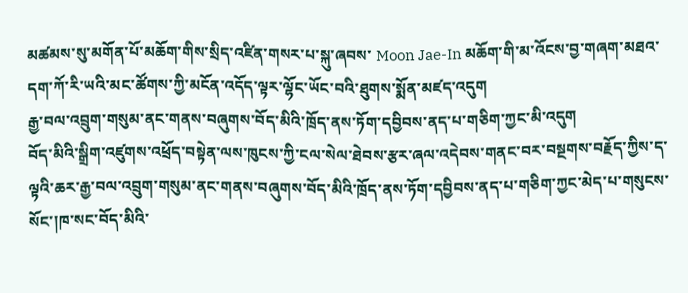མཚམས་སུ་མགོན་པོ་མཆོག་གིས་སྲིད་འཛིན་གསར་པ་སྐུ་ཞབས་ Moon Jae-In མཆོག་གི་མ་འོངས་བྱ་གཞག་མཐའ་དག་ཀོ་རི་ཡའི་མང་ཚོགས་ཀྱི་མངོན་འདོད་ལྟར་ལྷོང་ཡོང་བའི་ཐུགས་སྨོན་མཛད་འདུག
རྒྱ་བལ་འབྲུག་གསུམ་ནང་གནས་བཞུགས་བོད་མིའི་ཁྲོད་ནས་ཏོག་དབྱིབས་ནད་པ་གཅིག་ཀྱང་མི་འདུག
བོད་མིའི་སྒྲིག་འཛུགས་འཕྲོད་བསྟེན་ལས་ཁུངས་ཀྱི་ངལ་སེལ་ཐེབས་རྩར་ཞལ་འདེབས་གནང་བར་བསྔགས་བརྗོད་ཀྱིས་ད་ལྟའི་ཆར་རྒྱ་བལ་འབྲུག་གསུམ་ནང་གནས་བཞུགས་བོད་མིའི་ཁྲོད་ནས་ཏོག་དབྱིབས་ནད་པ་གཅིག་ཀྱང་མེད་པ་གསུངས་སོང་།ཁ་སང་བོད་མིའི་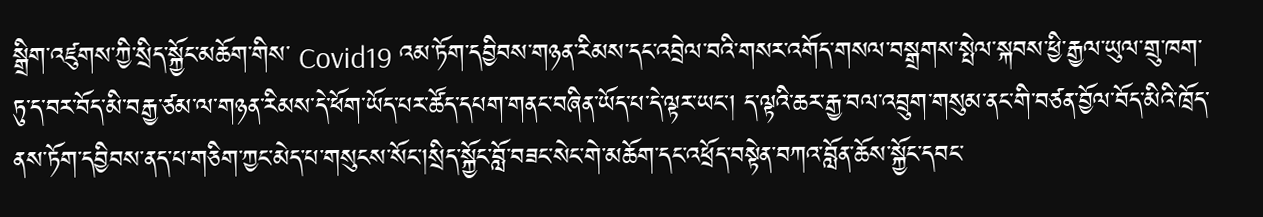སྒྲིག་འཛུགས་ཀྱི་སྲིད་སྐྱོང་མཆོག་གིས་ Covid19 འམ་ཏོག་དབྱིབས་གཉན་རིམས་དང་འབྲེལ་བའི་གསར་འགོད་གསལ་བསྒྲགས་སྤེལ་སྐབས་ཕྱི་རྒྱལ་ཡུལ་གྲུ་ཁག་ཏུ་ད་བར་བོད་མི་བརྒྱ་ཙམ་ལ་གཉན་རིམས་དེ་ཕོག་ཡོད་པར་ཚོད་དཔག་གནང་བཞིན་ཡོད་པ་དེ་ལྟར་ཡང་། ད་ལྟའི་ཆར་རྒྱ་བལ་འབྲུག་གསུམ་ནང་གི་བཙན་བྱོལ་བོད་མིའི་ཁྲོད་ནས་ཏོག་དབྱིབས་ནད་པ་གཅིག་ཀྱང་མེད་པ་གསུངས་སོང་།སྲིད་སྐྱོང་བློ་བཟང་སེང་གེ་མཆོག་དང་འཕྲོད་བསྟེན་བཀའ་བློན་ཆོས་སྐྱོང་དབང་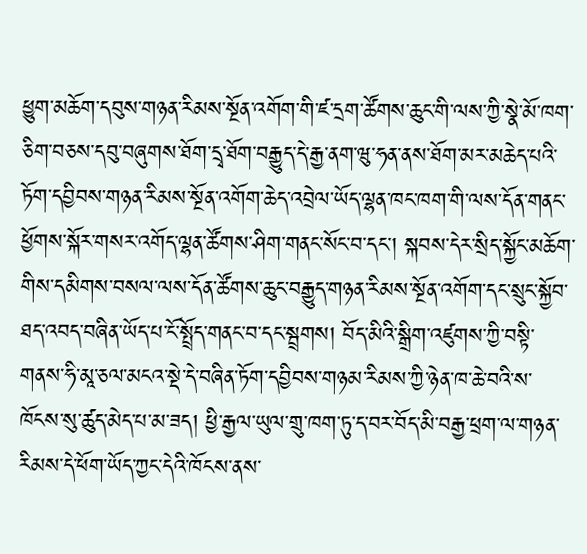ཕྱུག་མཆོག་དབུས་གཉན་རིམས་སྔོན་འགོག་གི་ཛ་དྲག་ཚོགས་ཆུང་གི་ལས་ཀྱི་སྣེ་མོ་ཁག་ཅིག་བཅས་དབུ་བཞུགས་ཐོག་དྲྭ་ཐོག་བརྒྱུད་དེ་རྒྱ་ནག་ཝུ་ཧན་ནས་ཐོག་མར་མཆེད་པའི་ཏོག་དབྱིབས་གཉན་རིམས་སྔོན་འགོག་ཆེད་འབྲེལ་ཡོད་ལྷན་ཁང་ཁག་གི་ལས་དོན་གནང་ཕྱོགས་སྐོར་གསར་འགོད་ལྷན་ཚོགས་ཤིག་གནང་སོང་བ་དང་། སྐབས་དེར་སྲིད་སྐྱོང་མཆོག་གིས་དམིགས་བསལ་ལས་དོན་ཚོགས་ཆུང་བརྒྱུད་གཉན་རིམས་སྔོན་འགོག་དང་སྲུང་སྐྱོབ་ཐད་འབད་བཞིན་ཡོད་པ་ངོ་སྤྲོད་གནང་བ་དང་སྦྲགས། བོད་མིའི་སྒྲིག་འཛུགས་ཀྱི་བསྟི་གནས་ཧི་མཱ་ཅལ་མངའ་སྡེ་དེ་བཞིན་ཏོག་དབྱིབས་གཉམ་རིམས་ཀྱི་ཉེན་ཁ་ཆེ་བའི་ས་ཁོངས་སུ་ཚུད་མེད་པ་མ་ཟད། ཕྱི་རྒྱལ་ཡུལ་གྲུ་ཁག་ཏུ་ད་བར་བོད་མི་བརྒྱ་ཕྲག་ལ་གཉན་རིམས་དེ་ཕོག་ཡོད་ཀྱང་དེའི་ཁོངས་ནས་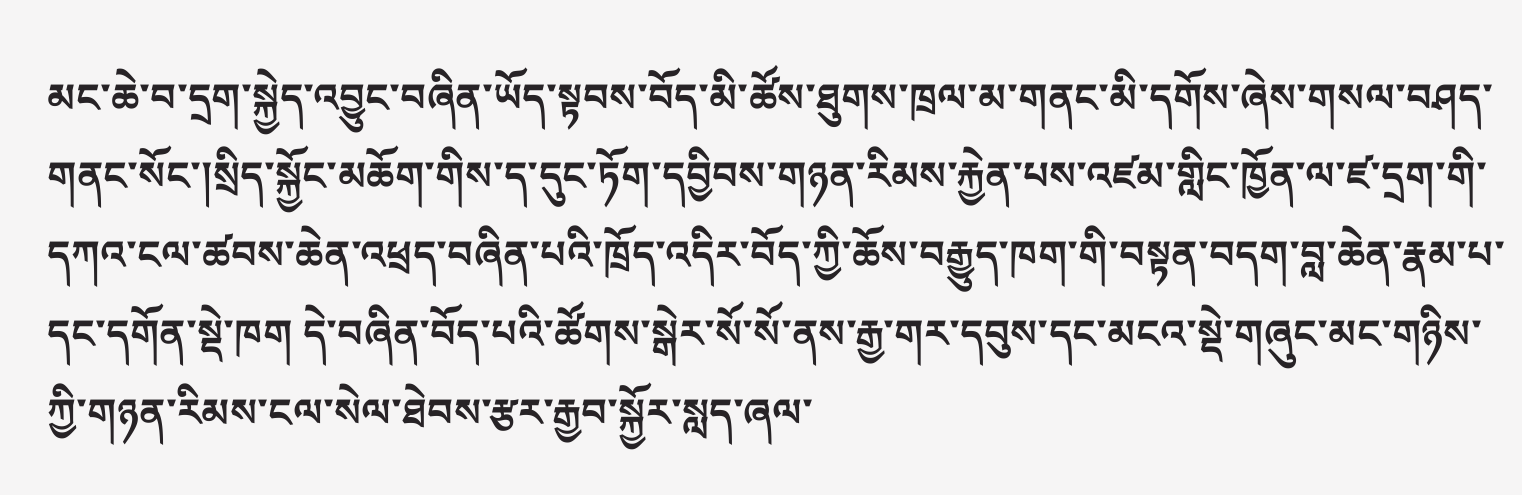མང་ཆེ་བ་དྲག་སྐྱེད་འབྱུང་བཞིན་ཡོད་སྟབས་བོད་མི་ཚོས་ཐུགས་ཁྲལ་མ་གནང་མི་དགོས་ཞེས་གསལ་བཤད་གནང་སོང་།སྲིད་སྐྱོང་མཆོག་གིས་ད་དུང་ཏོག་དབྱིབས་གཉན་རིམས་རྐྱེན་པས་འཛམ་གླིང་ཁྱོན་ལ་ཛ་དྲག་གི་དཀའ་ངལ་ཚབས་ཆེན་འཕྲད་བཞིན་པའི་ཁྲོད་འདིར་བོད་ཀྱི་ཆོས་བརྒྱུད་ཁག་གི་བསྟན་བདག་བླ་ཆེན་རྣམ་པ་དང་དགོན་སྡེ་ཁག དེ་བཞིན་བོད་པའི་ཚོགས་སྒེར་སོ་སོ་ནས་རྒྱ་གར་དབུས་དང་མངའ་སྡེ་གཞུང་མང་གཉིས་ཀྱི་གཉན་རིམས་ངལ་སེལ་ཐེབས་རྩར་རྒྱབ་སྐྱོར་སླད་ཞལ་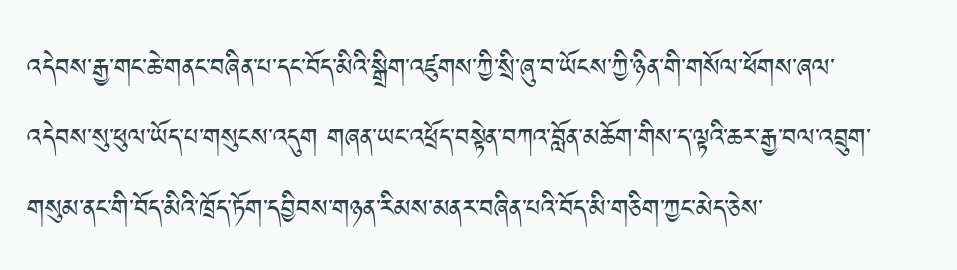འདེབས་རྒྱ་གང་ཆེ་གནང་བཞིན་པ་དང་བོད་མིའི་སྒྲིག་འཛུགས་ཀྱི་སྲི་ཞུ་བ་ཡོངས་ཀྱི་ཉིན་གི་གསོལ་ཕོགས་ཞལ་འདེབས་སུ་ཕུལ་ཡོད་པ་གསུངས་འདུག གཞན་ཡང་འཕྲོད་བསྟེན་བཀའ་བློན་མཆོག་གིས་ད་ལྟའི་ཆར་རྒྱ་བལ་འབྲུག་གསུམ་ནང་གི་བོད་མིའི་ཁྲོད་ཏོག་དབྱིབས་གཉན་རིམས་མནར་བཞིན་པའི་བོད་མི་གཅིག་ཀྱང་མེད་ཅེས་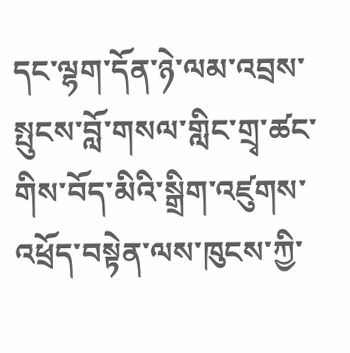དང་ལྷག་དོན་ཉེ་ལམ་འབྲས་སྤུངས་བློ་གསལ་གླིང་གྲྭ་ཚང་གིས་བོད་མིའི་སྒྲིག་འཛུགས་འཕྲོད་བསྟེན་ལས་ཁུངས་ཀྱི་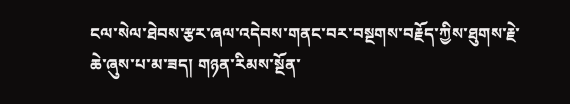ངལ་སེལ་ཐེབས་རྩར་ཞལ་འདེབས་གནང་བར་བསྔགས་བརྗོད་ཀྱིས་ཐུགས་རྗེ་ཆེ་ཞུས་པ་མ་ཟད། གཉན་རིམས་སྔོན་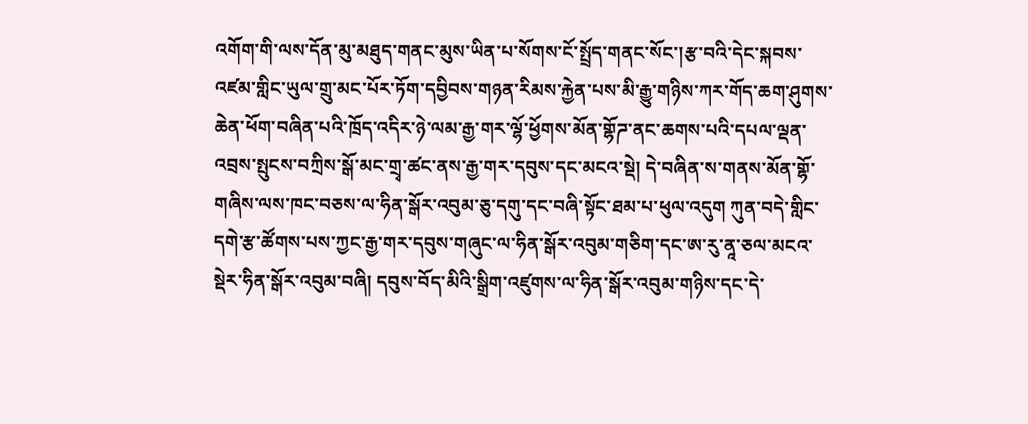འགོག་གི་ལས་དོན་མུ་མཐུད་གནང་མུས་ཡིན་པ་སོགས་ངོ་སྤྲོད་གནང་སོང་།རྩ་བའི་དེང་སྐབས་འཛམ་གླིང་ཡུལ་གྲུ་མང་པོར་ཏོག་དབྱིབས་གཉན་རིམས་རྐྱེན་པས་མི་རྒྱུ་གཉིས་ཀར་གོད་ཆག་ཤུགས་ཆེན་ཕོག་བཞིན་པའི་ཁྲོད་འདིར་ཉེ་ལམ་རྒྱ་གར་ལྷོ་ཕྱོགས་མོན་གྷོཌ་ནང་ཆགས་པའི་དཔལ་ལྡན་འབྲས་སྤུངས་བཀྲིས་སྒོ་མང་གྲྭ་ཚང་ནས་རྒྱ་གར་དབུས་དང་མངའ་སྡེ། དེ་བཞིན་ས་གནས་མོན་གྷོ་གཞིས་ལས་ཁང་བཅས་ལ་ཧིན་སྒོར་འབུམ་ཅུ་དགུ་དང་བཞི་སྟོང་ཐམ་པ་ཕུལ་འདུག ཀུན་བདེ་གླིང་དགེ་རྩ་ཚོགས་པས་ཀྱང་རྒྱ་གར་དབུས་གཞུང་ལ་ཧིན་སྒོར་འབུམ་གཅིག་དང་ཨ་རུ་ནཱ་ཅལ་མངའ་སྡེར་ཧིན་སྒོར་འབུམ་བཞི། དབུས་བོད་མིའི་སྒྲིག་འཛུགས་ལ་ཧིན་སྒོར་འབུམ་གཉིས་དང་དེ་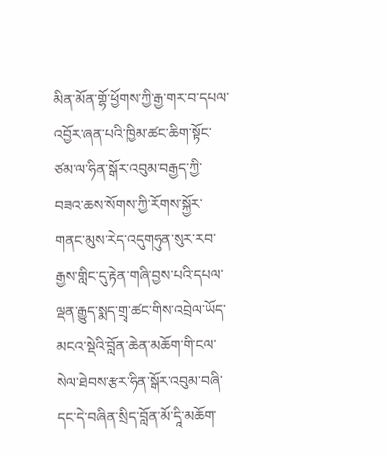མིན་མོན་གྷོ་ཕྱོགས་ཀྱི་རྒྱ་གར་བ་དཔལ་འབྱོར་ཞན་པའི་ཁྱིམ་ཚང་ཆིག་སྟོང་ཙམ་ལ་ཧིན་སྒོར་འབུམ་བརྒྱད་ཀྱི་བཟའ་ཆས་སོགས་ཀྱི་རོགས་སྐྱོར་གནང་མུས་རེད་འདུགཧུན་སུར་རབ་རྒྱས་གླིང་དུ་རྟེན་གཞི་བྱས་པའི་དཔལ་ལྡན་རྒྱུད་སྨད་གྲྭ་ཚང་གིས་འབྲེལ་ཡོད་མངའ་སྡེའི་བློན་ཆེན་མཆོག་གི་ངལ་སེལ་ཐེབས་རྩར་ཧིན་སྒོར་འབུམ་བཞི་དང་དེ་བཞིན་སྲིད་བློན་མོ་དཱི་མཆོག་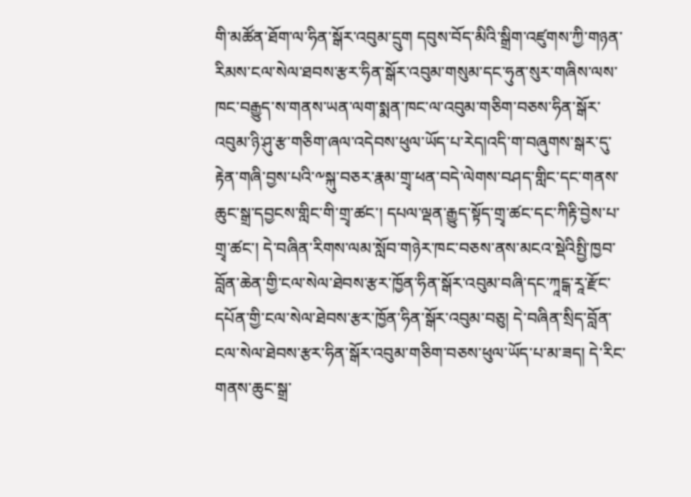གི་མཚོན་ཐོག་ལ་ཧིན་སྒོར་འབུམ་དྲུག དབུས་བོད་མིའི་སྒྲིག་འཛུགས་ཀྱི་གཉན་རིམས་ངལ་སེལ་ཐབས་རྩར་ཧིན་སྒོར་འབུམ་གསུམ་དང་ཧུན་སུར་གཞིས་ལས་ཁང་བརྒྱུད་ས་གནས་ཡན་ལག་སྨན་ཁང་ལ་འབུམ་གཅིག་བཅས་ཧིན་སྒོར་འབུམ་ཉི་ཤུ་རྩ་གཅིག་ཞལ་འདེབས་ཕུལ་ཡོད་པ་རེད།འདི་ག་བཞུགས་སྒར་དུ་རྟེན་གཞི་བྱས་པའི་༸སྐུ་བཅར་རྣམ་གྲྭ་ཕན་བདེ་ལེགས་བཤད་གླིང་དང་གནས་ཆུང་སྒྲ་དབྱངས་གླིང་གི་གྲྭ་ཚང་། དཔལ་ལྡན་རྒྱུད་སྟོད་གྲྭ་ཚང་དང་ཀིརྟི་བྱེས་པ་གྲྭ་ཚང་། དེ་བཞིན་རིགས་ལམ་སློབ་གཉེར་ཁང་བཅས་ནས་མངའ་སྡེའིསྤྱི་ཁྱབ་བློན་ཆེན་གྱི་ངལ་སེལ་ཐེབས་རྩར་ཁྱོན་ཧིན་སྒོར་འབུམ་བཞི་དང་ཀཱངྒ་རཱ་རྫོང་དཔོན་གྱི་ངལ་སེལ་ཐེབས་རྩར་ཁྱོན་ཧིན་སྒོར་འབུམ་བཅུ། དེ་བཞིན་སྲིད་བློན་ངལ་སེལ་ཐེབས་རྩར་ཧིན་སྒོར་འབུམ་གཅིག་བཅས་ཕུལ་ཡོད་པ་མ་ཟད། དེ་རིང་གནས་ཆུང་སྒྲ་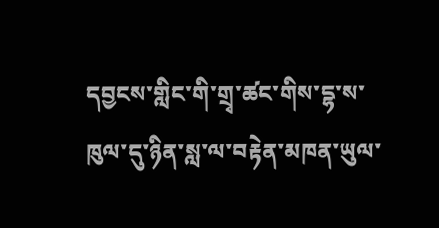དབྱངས་གླིང་གི་གྲྭ་ཚང་གིས་དྷ་ས་ཁུལ་དུ་ཉིན་སླ་ལ་བརྟེན་མཁན་ཡུལ་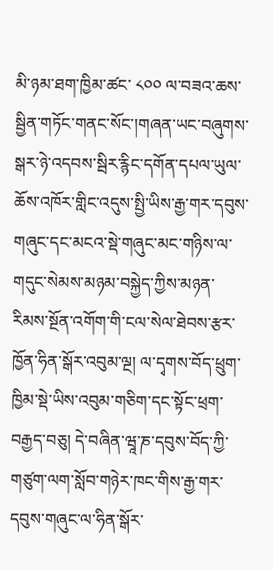མི་ཉམ་ཐག་ཁྱིམ་ཚང་ ༨༠༠ ལ་བཟའ་ཆས་སྦྱིན་གཏོང་གནང་སོང་།གཞན་ཡང་བཞུགས་སྒར་ཉེ་འདབས་སྦིར་རྙིང་དགོན་དཔལ་ཡུལ་ཆོས་འཁོར་གླིང་འདུས་སྤྱི་ཡིས་རྒྱ་གར་དབུས་གཞུང་དང་མངའ་སྡེ་གཞུང་མང་གཉིས་ལ་གདུང་སེམས་མཉམ་བསྐྱེད་ཀྱིས་མཉན་རིམས་སྔོན་འགོག་གི་ངལ་སེལ་ཐེབས་རྩར་ཁྱོན་ཧིན་སྒོར་འབུམ་ལྔ། ལ་དྭགས་བོད་ཕྲུག་ཁྱིམ་སྡེ་ཡིས་འབུམ་གཅིག་དང་སྟོང་ཕྲག་བརྒྱད་བཅུ། དེ་བཞིན་ཝཱ་ཎ་དབུས་བོད་ཀྱི་གཙུག་ལག་སློབ་གཉེར་ཁང་གིས་རྒྱ་གར་དབུས་གཞུང་ལ་ཧིན་སྒོར་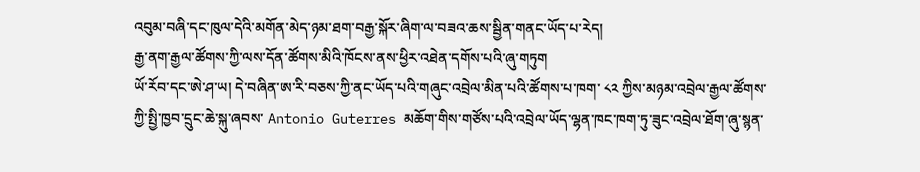འབུམ་བཞི་དང་ཁུལ་དེའི་མགོན་མེད་ཉམ་ཐག་བརྒྱ་སྐོར་ཞིག་ལ་བཟའ་ཆས་སྦྱིན་གནང་ཡོད་པ་རེད།
རྒྱ་ནག་རྒྱལ་ཚོགས་ཀྱི་ལས་དོན་ཚོགས་མིའི་ཁོངས་ནས་ཕྱིར་འཐེན་དགོས་པའི་ཞུ་གཏུག
ཡོ་རོབ་དང་ཨེ་ཤ་ཡ། དེ་བཞིན་ཨ་རི་བཅས་ཀྱི་ནང་ཡོད་པའི་གཞུང་འབྲེལ་མིན་པའི་ཚོགས་པ་ཁག་ ༨༢ ཀྱིས་མཉམ་འབྲེལ་རྒྱལ་ཚོགས་ཀྱི་སྤྱི་ཁྱབ་དྲུང་ཆེ་སྐུ་ཞབས་ Antonio Guterres མཆོག་གིས་གཙོས་པའི་འབྲེལ་ཡོད་ལྷན་ཁང་ཁག་ཏུ་ཟུང་འབྲེལ་ཐོག་ཞུ་སྙན་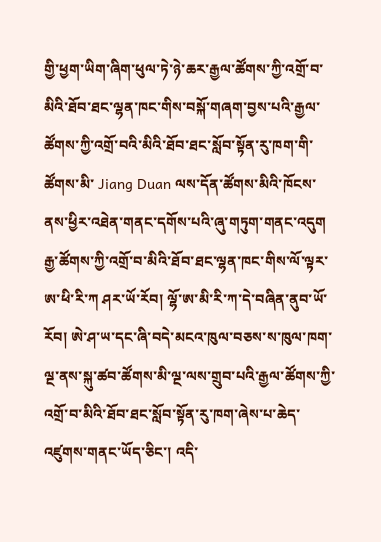གྱི་ཕྱག་ཡིག་ཞིག་ཕུལ་ཏེ་ཉེ་ཆར་རྒྱལ་ཚོགས་ཀྱི་འགྲོ་བ་མིའི་ཐོབ་ཐང་ལྷན་ཁང་གིས་བསྐོ་གཞག་བྱས་པའི་རྒྱལ་ཚོགས་ཀྱི་འགྲོ་བའི་མིའི་ཐོབ་ཐང་སློབ་སྟོན་རུ་ཁག་གི་ཚོགས་མི་ Jiang Duan ལས་དོན་ཚོགས་མིའི་ཁོངས་ནས་ཕྱིར་འཐེན་གནང་དགོས་པའི་ཞུ་གཏུག་གནང་འདུག རྒྱ་ཚོགས་ཀྱི་འགྲོ་བ་མིའི་ཐོབ་ཐང་ལྷན་ཁང་གིས་ལོ་ལྟར་ཨ་ཕི་རི་ཀ ཤར་ཡོ་རོབ། ལྷོ་ཨ་མི་རི་ཀ་དེ་བཞིན་ནུབ་ཡོ་རོབ། ཨེ་ཤ་ཡ་དང་ཞི་བདེ་མངའ་ཁུལ་བཅས་ས་ཁུལ་ཁག་ལྔ་ནས་སྐུ་ཚབ་ཚོགས་མི་ལྔ་ལས་གྲུབ་པའི་རྒྱལ་ཚོགས་ཀྱི་འགྲོ་བ་མིའི་ཐོབ་ཐང་སློབ་སྟོན་རུ་ཁག་ཞེས་པ་ཆེད་འཛུགས་གནང་ཡོད་ཅིང་། འདི་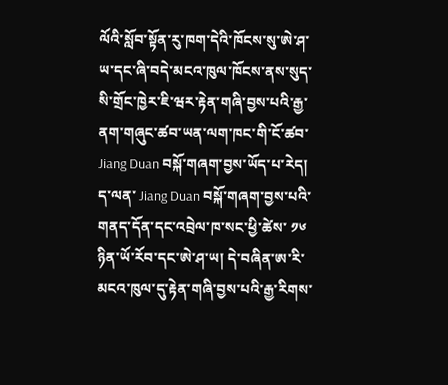ལོའི་སློབ་སྟོན་རུ་ཁག་དེའི་ཁོངས་སུ་ཨེ་ཤ་ཡ་དང་ཞི་བདེ་མངའ་ཁུལ་ཁོངས་ནས་སུད་སི་གྲོང་ཁྱེར་ཇི་ཝར་རྟེན་གཞི་བྱས་པའི་རྒྱ་ནག་གཞུང་ཚབ་ཡན་ལག་ཁང་གི་ངོ་ཚབ་ Jiang Duan བསྐོ་གཞག་བྱས་ཡོད་པ་རེད། ད་ལན་ Jiang Duan བསྐོ་གཞག་བྱས་པའི་གནད་དོན་དང་འབྲེལ་ཁ་སང་ཕྱི་ཚེས་ ༡༦ ཉིན་ཡོ་རོབ་དང་ཨེ་ཤ་ཡ། དེ་བཞིན་ཨ་རི་མངའ་ཁུལ་དུ་རྟེན་གཞི་བྱས་པའི་རྒྱ་རིགས་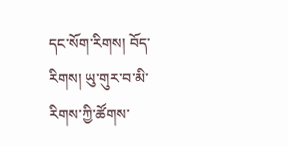དང་སོག་རིགས། བོད་རིགས། ཡུ་གུར་བ་མི་རིགས་ཀྱི་ཚོགས་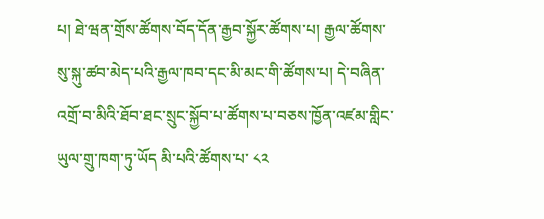པ། ཐེ་ཝན་གྲོས་ཚོགས་བོད་དོན་རྒྱབ་སྐྱོར་ཚོགས་པ། རྒྱལ་ཚོགས་སུ་སྐུ་ཚབ་མེད་པའི་རྒྱལ་ཁབ་དང་མི་མང་གི་ཚོགས་པ། དེ་བཞིན་འགྲོ་བ་མིའི་ཐོབ་ཐང་སྲུང་སྐྱོབ་པ་ཚོགས་པ་བཅས་ཁྱོན་འཛམ་གླིང་ཡུལ་གྲུ་ཁག་ཏུ་ཡོད མི་པའི་ཚོགས་པ་ ༨༢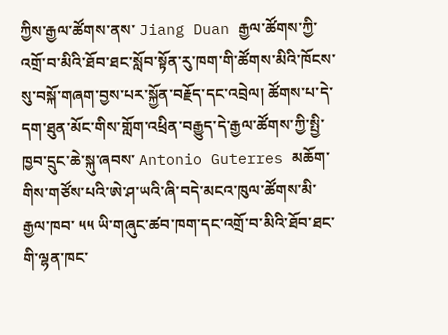ཀྱིས་རྒྱལ་ཚོགས་ནས་ Jiang Duan རྒྱལ་ཚོགས་ཀྱི་འགྲོ་བ་མིའི་ཐོབ་ཐང་སློབ་སྟོན་རུ་ཁག་གི་ཚོགས་མིའི་ཁོངས་སུ་བསྐོ་གཞག་བྱས་པར་སྐྱོན་བརྗོད་དང་འབྲེལ། ཚོགས་པ་དེ་དག་ཐུན་མོང་གིས་གློག་འཕྲིན་བརྒྱུད་དེ་རྒྱལ་ཚོགས་ཀྱི་སྤྱི་ཁྱབ་དྲུང་ཆེ་སྐུ་ཞབས་ Antonio Guterres མཆོག་གིས་གཙོས་པའི་ཨེ་ཤ་ཡའི་ཞི་བདེ་མངའ་ཁུལ་ཚོགས་མི་རྒྱལ་ཁབ་ ༥༥ ཡི་གཞུང་ཚབ་ཁག་དང་འགྲོ་བ་མིའི་ཐོབ་ཐང་གི་ལྷན་ཁང་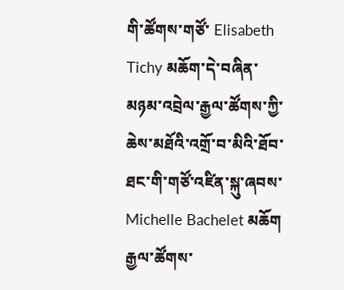གི་ཚོགས་གཙོ་ Elisabeth Tichy མཆོག་དེ་བཞིན་མཉམ་འབྲེལ་རྒྱལ་ཚོགས་ཀྱི་ཆེས་མཐོའི་འགྲོ་བ་མིའི་ཐོབ་ཐང་གི་གཙོ་འཛིན་སྐུ་ཞབས་ Michelle Bachelet མཆོག རྒྱལ་ཚོགས་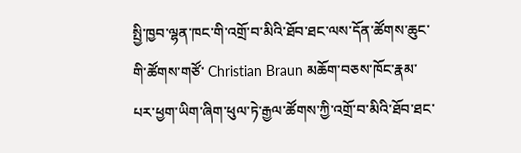སྤྱི་ཁྱབ་ལྷན་ཁང་གི་འགྲོ་བ་མིའི་ཐོབ་ཐང་ལས་དོན་ཚོགས་ཆུང་གི་ཚོགས་གཙོ་ Christian Braun མཆོག་བཅས་ཁོང་རྣམ་པར་ཕྱག་ཡིག་ཞིག་ཕུལ་ཏེ་རྒྱལ་ཚོགས་ཀྱི་འགྲོ་བ་མིའི་ཐོབ་ཐང་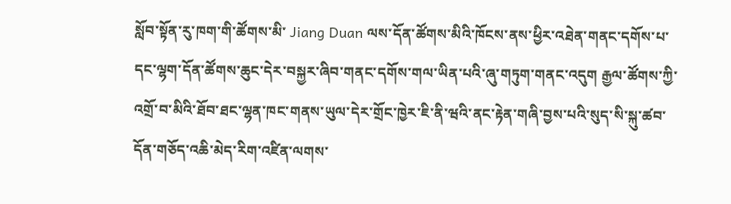སློབ་སྟོན་རུ་ཁག་གི་ཚོགས་མི་ Jiang Duan ལས་དོན་ཚོགས་མིའི་ཁོངས་ནས་ཕྱིར་འཐེན་གནང་དགོས་པ་དང་ལྷག་དོན་ཚོགས་ཆུང་དེར་བསྐྱར་ཞིབ་གནང་དགོས་གལ་ཡིན་པའི་ཞུ་གཏུག་གནང་འདུག རྒྱལ་ཚོགས་ཀྱི་འགྲོ་བ་མིའི་ཐོབ་ཐང་ལྷན་ཁང་གནས་ཡུལ་དེར་གྲོང་ཁྱེར་ཇི་ནི་ཝའི་ནང་རྟེན་གཞི་བྱས་པའི་སུད་སི་སྐུ་ཚབ་དོན་གཅོད་འཆི་མེད་རིག་འཛིན་ལགས་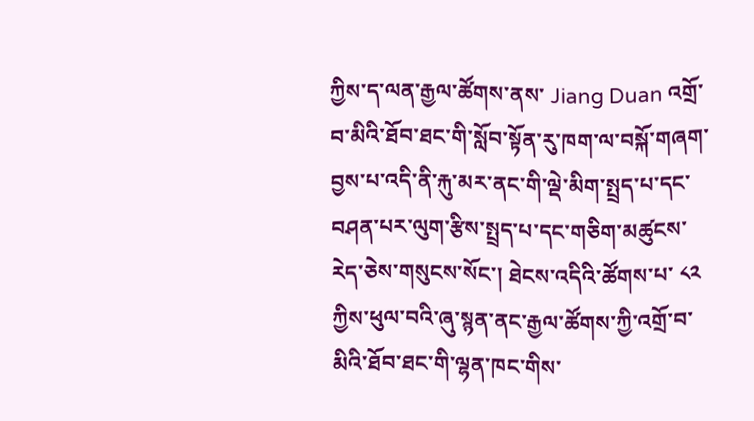ཀྱིས་ད་ལན་རྒྱལ་ཚོགས་ནས་ Jiang Duan འགྲོ་བ་མིའི་ཐོབ་ཐང་གི་སློབ་སྟོན་རུ་ཁག་ལ་བསྐོ་གཞག་བྱས་པ་འདི་ནི་རྐུ་མར་ནང་གི་ལྡེ་མིག་སྤྲད་པ་དང་བཤན་པར་ལུག་རྩིས་སྤྲད་པ་དང་གཅིག་མཚུངས་རེད་ཅེས་གསུངས་སོང་། ཐེངས་འདིའི་ཚོགས་པ་ ༨༢ ཀྱིས་ཕུལ་བའི་ཞུ་སྙན་ནང་རྒྱལ་ཚོགས་ཀྱི་འགྲོ་བ་མིའི་ཐོབ་ཐང་གི་ལྷན་ཁང་གིས་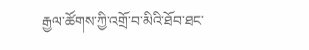རྒྱལ་ཚོགས་ཀྱི་འགྲོ་བ་མིའི་ཐོབ་ཐང་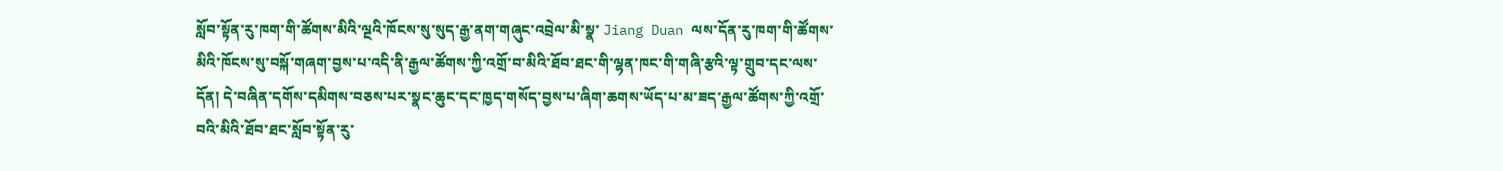སློབ་སྟོན་རུ་ཁག་གི་ཚོགས་མིའི་ལྔའི་ཁོངས་སུ་སུད་རྒྱ་ནག་གཞུང་འབྲེལ་མི་སྣ་ Jiang Duan ལས་དོན་རུ་ཁག་གི་ཚོགས་མིའི་ཁོངས་སུ་བསྐོ་གཞག་བྱས་པ་འདི་ནི་རྒྱལ་ཚོགས་ཀྱི་འགྲོ་བ་མིའི་ཐོབ་ཐང་གི་ལྷན་ཁང་གི་གཞི་རྩའི་ལྟ་གྲུབ་དང་ལས་དོན། དེ་བཞིན་དགོས་དམིགས་བཅས་པར་སྣང་ཆུང་དང་ཁྱད་གསོད་བྱས་པ་ཞིག་ཆགས་ཡོད་པ་མ་ཟད་རྒྱལ་ཚོགས་ཀྱི་འགྲོ་བའི་མིའི་ཐོབ་ཐང་སློབ་སྟོན་རུ་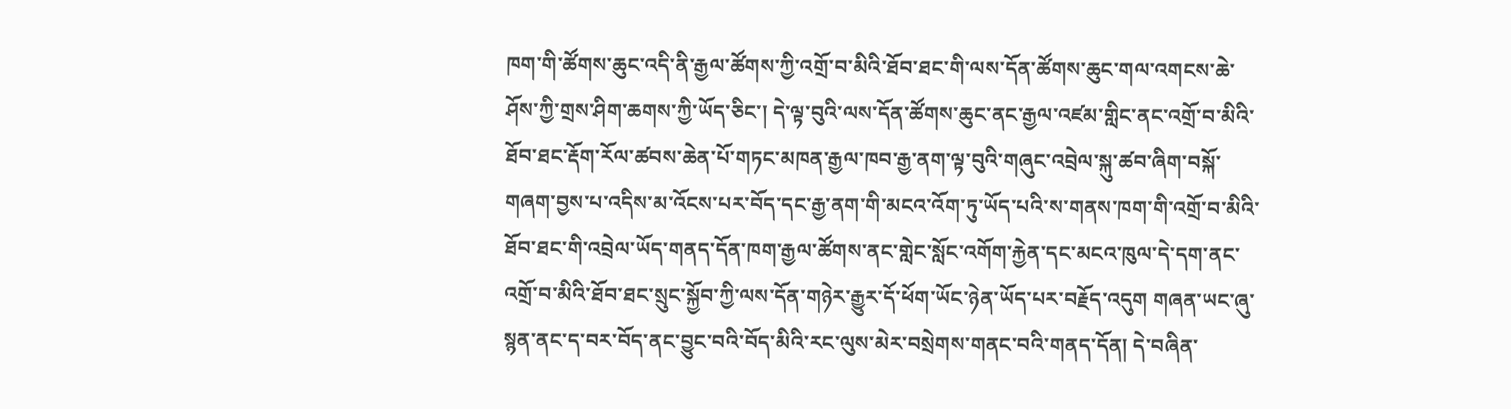ཁག་གི་ཚོགས་ཆུང་འདི་ནི་རྒྱལ་ཚོགས་ཀྱི་འགྲོ་བ་མིའི་ཐོབ་ཐང་གི་ལས་དོན་ཚོགས་ཆུང་གལ་འགངས་ཆེ་ཤོས་ཀྱི་གྲས་ཤིག་ཆགས་ཀྱི་ཡོད་ཅིང་། དེ་ལྟ་བུའི་ལས་དོན་ཚོགས་ཆུང་ནང་རྒྱལ་འཛམ་གླིང་ནང་འགྲོ་བ་མིའི་ཐོབ་ཐང་རྡོག་རོལ་ཚབས་ཆེན་པོ་གཏང་མཁན་རྒྱལ་ཁབ་རྒྱ་ནག་ལྟ་བུའི་གཞུང་འབྲེལ་སྐུ་ཚབ་ཞིག་བསྐོ་གཞག་བྱས་པ་འདིས་མ་འོངས་པར་བོད་དང་རྒྱ་ནག་གི་མངའ་འོག་ཏུ་ཡོད་པའི་ས་གནས་ཁག་གི་འགྲོ་བ་མིའི་ཐོབ་ཐང་གི་འབྲེལ་ཡོད་གནད་དོན་ཁག་རྒྱལ་ཚོགས་ནང་གླེང་སློང་འགོག་རྐྱེན་དང་མངའ་ཁུལ་དེ་དག་ནང་འགྲོ་བ་མིའི་ཐོབ་ཐང་སྲུང་སྐྱོབ་ཀྱི་ལས་དོན་གཉེར་རྒྱུར་དོ་ཕོག་ཡོང་ཉེན་ཡོད་པར་བརྗོད་འདུག གཞན་ཡང་ཞུ་སྙན་ནང་ད་བར་བོད་ནང་བྱུང་བའི་བོད་མིའི་རང་ལུས་མེར་བསྲེགས་གནང་བའི་གནད་དོན། དེ་བཞིན་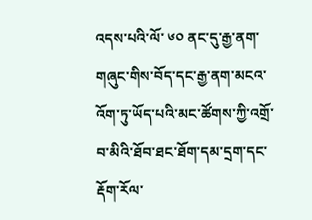འདས་པའི་ལོ་ ༦༠ ནང་དུ་རྒྱ་ནག་གཞུང་གིས་བོད་དང་རྒྱ་ནག་མངའ་འོག་ཏུ་ཡོད་པའི་མང་ཚོགས་ཀྱི་འགྲོ་བ་མིའི་ཐོབ་ཐང་ཐོག་དམ་དྲག་དང་རྡོག་རོལ་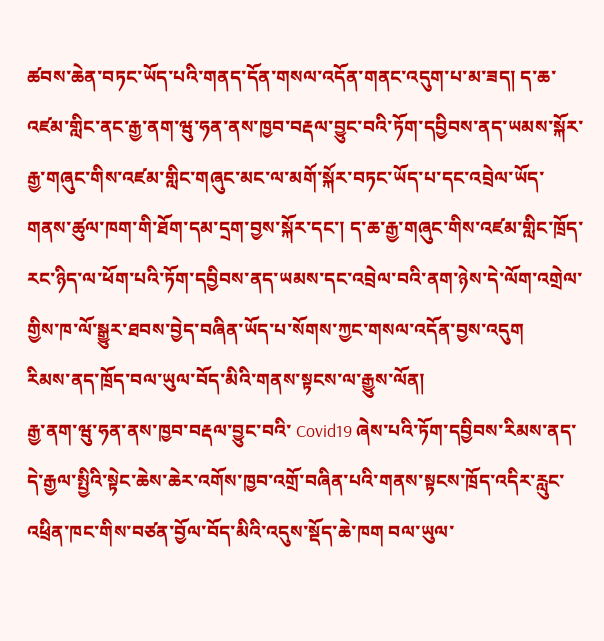ཚབས་ཆེན་བཏང་ཡོད་པའི་གནད་དོན་གསལ་འདོན་གནང་འདུག་པ་མ་ཟད། ད་ཆ་འཛམ་གླིང་ནང་རྒྱ་ནག་ཝུ་ཧན་ནས་ཁྱབ་བརྡལ་བྱུང་བའི་ཏོག་དབྱིབས་ནད་ཡམས་སྐོར་རྒྱ་གཞུང་གིས་འཛམ་གླིང་གཞུང་མང་ལ་མགོ་སྐོར་བཏང་ཡོད་པ་དང་འབྲེལ་ཡོད་གནས་ཚུལ་ཁག་གི་ཐོག་དམ་དྲག་བྱས་སྐོར་དང་། ད་ཆ་རྒྱ་གཞུང་གིས་འཛམ་གླིང་ཁྲོད་རང་ཉིད་ལ་ཕོག་པའི་ཏོག་དབྱིབས་ནད་ཡམས་དང་འབྲེལ་བའི་ནག་ཉེས་དེ་ལོག་འགྲེལ་གྱིས་ཁ་ལོ་སྒྱུར་ཐབས་བྱེད་བཞིན་ཡོད་པ་སོགས་ཀྱང་གསལ་འདོན་བྱས་འདུག
རིམས་ནད་ཁྲོད་བལ་ཡུལ་བོད་མིའི་གནས་སྟངས་ལ་རྒྱུས་ལོན།
རྒྱ་ནག་ཝུ་ཧན་ནས་ཁྱབ་བརྡལ་བྱུང་བའི་ Covid19 ཞེས་པའི་ཏོག་དབྱིབས་རིམས་ནད་དེ་རྒྱལ་སྤྱིའི་སྟེང་ཆེས་ཆེར་འགོས་ཁྱབ་འགྲོ་བཞིན་པའི་གནས་སྟངས་ཁྲོད་འདིར་རླུང་འཕྲིན་ཁང་གིས་བཙན་བྱོལ་བོད་མིའི་འདུས་སྡོད་ཆེ་ཁག བལ་ཡུལ་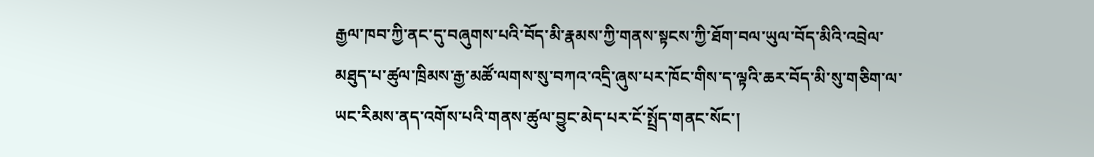རྒྱལ་ཁབ་ཀྱི་ནང་དུ་བཞུགས་པའི་བོད་མི་རྣམས་ཀྱི་གནས་སྟངས་ཀྱི་ཐོག་བལ་ཡུལ་བོད་མིའི་འབྲེལ་མཐུད་པ་ཚུལ་ཁྲིམས་རྒྱ་མཚོ་ལགས་སུ་བཀའ་འདྲི་ཞུས་པར་ཁོང་གིས་ད་ལྟའི་ཆར་བོད་མི་སུ་གཅིག་ལ་ཡང་རིམས་ནད་འགོས་པའི་གནས་ཚུལ་བྱུང་མེད་པར་ངོ་སྤྲོད་གནང་སོང་།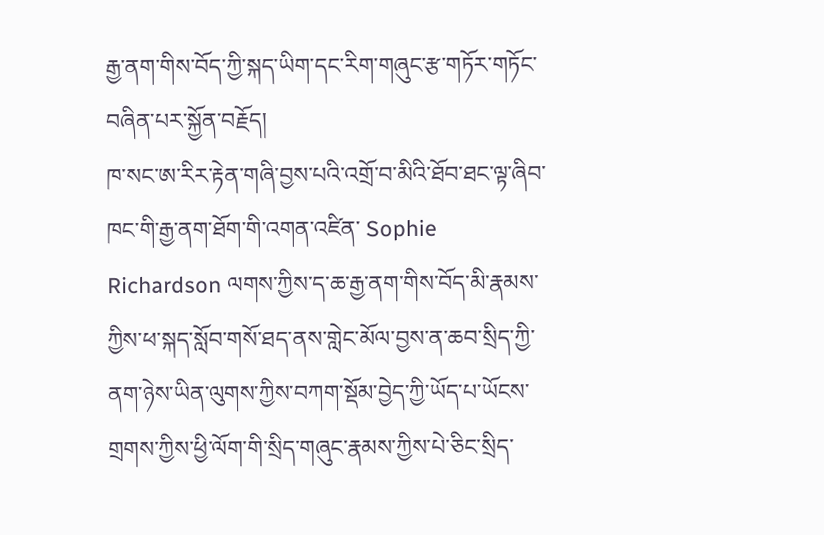རྒྱ་ནག་གིས་བོད་ཀྱི་སྐད་ཡིག་དང་རིག་གཞུང་རྩ་གཏོར་གཏོང་བཞིན་པར་སྐྱོན་བརྗོད།
ཁ་སང་ཨ་རིར་རྟེན་གཞི་བྱས་པའི་འགྲོ་བ་མིའི་ཐོབ་ཐང་ལྟ་ཞིབ་ཁང་གི་རྒྱ་ནག་ཐོག་གི་འགན་འཛིན་ Sophie Richardson ལགས་ཀྱིས་ད་ཆ་རྒྱ་ནག་གིས་བོད་མི་རྣམས་ཀྱིས་ཕ་སྐད་སློབ་གསོ་ཐད་ནས་གླེང་མོལ་བྱས་ན་ཆབ་སྲིད་ཀྱི་ནག་ཉེས་ཡིན་ལུགས་ཀྱིས་བཀག་སྡོམ་བྱེད་ཀྱི་ཡོད་པ་ཡོངས་གྲགས་ཀྱིས་ཕྱི་ལོག་གི་སྲིད་གཞུང་རྣམས་ཀྱིས་པེ་ཅིང་སྲིད་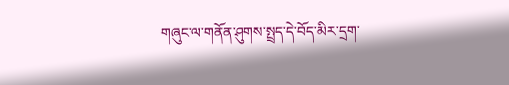གཞུང་ལ་གནོན་ཤུགས་སྤྲད་དེ་བོད་མིར་དྲག་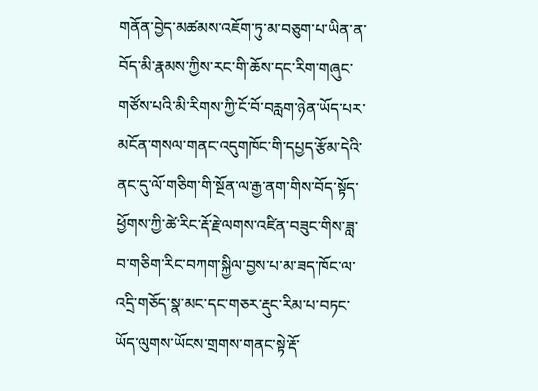གནོན་བྱེད་མཚམས་འཇོག་ཏུ་མ་བཅུག་པ་ཡིན་ན་བོད་མི་རྣམས་ཀྱིས་རང་གི་ཆོས་དང་རིག་གཞུང་གཙོས་པའི་མི་རིགས་ཀྱི་ངོ་བོ་བརླག་ཉེན་ཡོད་པར་མངོན་གསལ་གནང་འདུགཁོང་གི་དཔྱད་རྩོམ་དེའི་ནང་དུ་ལོ་གཅིག་གི་སྔོན་ལ་རྒྱ་ནག་གིས་བོད་སྟོད་ཕྱོགས་ཀྱི་ཚེ་རིང་རྡོ་རྗེ་ལགས་འཛིན་བཟུང་གིས་ཟླ་བ་གཅིག་རིང་བཀག་སྐྱིལ་བྱས་པ་མ་ཟད་ཁོང་ལ་འདྲི་གཅོད་སྣ་མང་དང་གཅར་རྡུང་རིམ་པ་བཏང་ཡོད་ལུགས་ཡོངས་གྲགས་གནང་སྟེ་རྡོ་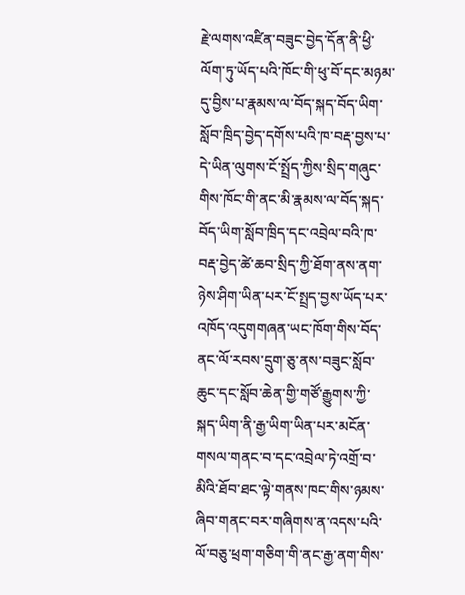རྗེ་ལགས་འཛིན་བཟུང་བྱེད་དོན་ནི་ཕྱི་ལོག་ཏུ་ཡོད་པའི་ཁོང་གི་ཕུ་བོ་དང་མཉམ་དུ་བྱིས་པ་རྣམས་ལ་བོད་སྐད་བོད་ཡིག་སློབ་ཁྲིད་བྱེད་དགོས་པའི་ཁ་བརྡ་བྱས་པ་དེ་ཡིན་ལུགས་ངོ་སྤྲོད་ཀྱིས་སྲིད་གཞུང་གིས་ཁོང་གི་ནང་མི་རྣམས་ལ་བོད་སྐད་བོད་ཡིག་སློབ་ཁྲིད་དང་འབྲེལ་བའི་ཁ་བརྡ་བྱེད་ཚེ་ཆབ་སྲིད་ཀྱི་ཐོག་ནས་ནག་ཉེས་ཤིག་ཡིན་པར་ངོ་སྤྲད་བྱས་ཡོད་པར་འཁོད་འདུགགཞན་ཡང་ཁོག་གིས་བོད་ནང་ལོ་རབས་དྲུག་ཅུ་ནས་བཟུང་སློབ་ཆུང་དང་སློབ་ཆེན་གྱི་གཙོ་རྒྱུགས་ཀྱི་སྐད་ཡིག་ནི་རྒྱ་ཡིག་ཡིན་པར་མངོན་གསལ་གནང་བ་དང་འབྲེལ་ཏེ་འགྲོ་བ་མིའི་ཐོབ་ཐང་ལྟེ་གནས་ཁང་གིས་ཉམས་ཞིབ་གནང་བར་གཞིགས་ན་འདས་པའི་ལོ་བཅུ་ཕྲག་གཅིག་གི་ནང་རྒྱ་ནག་གིས་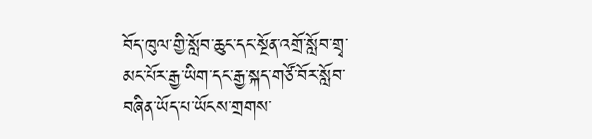བོད་ཁུལ་གྱི་སློབ་ཆུང་དང་སྔོན་འགྲོ་སློབ་གྲྭ་མང་པོར་རྒྱ་ཡིག་དང་རྒྱ་སྐད་གཙོ་བོར་སློབ་བཞིན་ཡོད་པ་ཡོངས་གྲགས་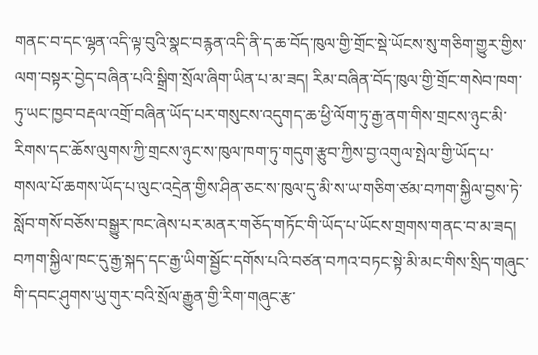གནང་བ་དང་ལྷན་འདི་ལྟ་བུའི་སྣང་བརྙན་འདི་ནི་ད་ཆ་བོད་ཁུལ་གྱི་གྲོང་སྡེ་ཡོངས་སུ་གཅིག་གྱུར་གྱིས་ལག་བསྟར་བྱེད་བཞིན་པའི་སྒྲིག་སྲོལ་ཞིག་ཡིན་པ་མ་ཟད། རིམ་བཞིན་བོད་ཁུལ་གྱི་གྲོང་གསེབ་ཁག་ཏུ་ཡང་ཁྱབ་བརྡལ་འགྲོ་བཞིན་ཡོད་པར་གསུངས་འདུགད་ཆ་ཕྱི་ལོག་ཏུ་རྒྱ་ནག་གིས་གྲངས་ཉུང་མི་རིགས་དང་ཆོས་ལུགས་ཀྱི་གྲངས་ཉུང་ས་ཁུལ་ཁག་ཏུ་གདུག་རྩུབ་ཀྱིས་བྱ་འགུལ་སྤེལ་གྱི་ཡོད་པ་གསལ་པོ་ཆགས་ཡོད་པ་ལུང་འདྲེན་གྱིས་ཤིན་ཅང་ས་ཁུལ་དུ་མི་ས་ཡ་གཅིག་ཙམ་བཀག་སྐྱིལ་བྱས་ཏེ་སློབ་གསོ་བཅོས་བསྒྱུར་ཁང་ཞེས་པར་མནར་གཅོད་གཏོང་གི་ཡོད་པ་ཡོངས་གྲགས་གནང་བ་མ་ཟད། བཀག་སྐྱིལ་ཁང་དུ་རྒྱ་སྐད་དང་རྒྱ་ཡིག་སྦྱོང་དགོས་པའི་བཙན་བཀའ་བཏང་སྟེ་མི་མང་གིས་སྲིད་གཞུང་གི་དབང་ཤུགས་ཡུ་གུར་བའི་སྲོལ་རྒྱུན་གྱི་རིག་གཞུང་རྩ་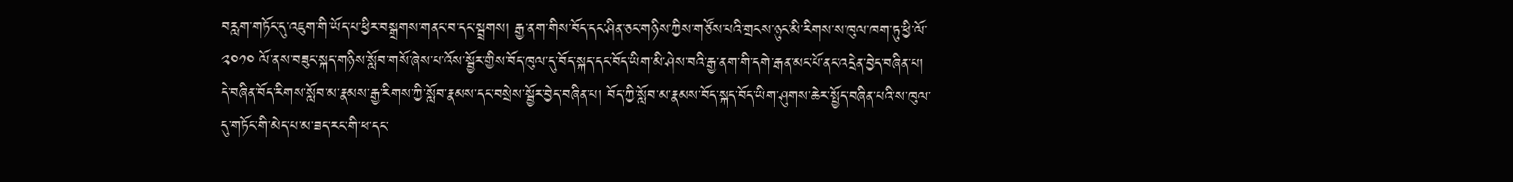བརླག་གཏོང་དུ་འཇུག་གི་ཡོད་པ་ཕྱིར་བསྒྲགས་གནང་བ་དང་སྦྲགས། རྒྱ་ནག་གིས་བོད་དང་ཤིན་ཅང་གཉིས་ཀྱིས་གཙོས་པའི་གྲངས་ཉུང་མི་རིགས་ས་ཁུལ་ཁག་ཏུ་ཕྱི་ལོ་ ༢༠༡༠ ལོ་ནས་བཟུང་སྐད་གཉིས་སློབ་གསོ་ཞེས་པ་འོས་སྦྱོར་གྱིས་བོད་ཁུལ་དུ་བོད་སྐད་དང་བོད་ཡིག་མི་ཤེས་བའི་རྒྱ་ནག་གི་དགེ་རྒན་མང་པོ་ནང་འདྲེན་བྱེད་བཞིན་པ། དེ་བཞིན་བོད་རིགས་སློབ་མ་རྣམས་རྒྱ་རིགས་ཀྱི་སློབ་རྣམས་དང་བསྲེས་སྦྱོར་བྱེད་བཞིན་པ། བོད་ཀྱི་སློབ་མ་རྣམས་བོད་སྐད་བོད་ཡིག་ཤུགས་ཆེར་སྤྱོད་བཞིན་པའི་ས་ཁུལ་དུ་གཏོང་གི་མེད་པ་མ་ཟད་རང་གི་ཕ་དང་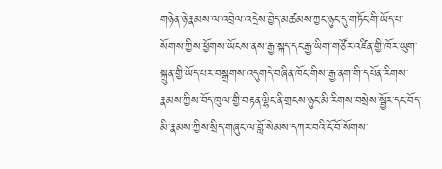གཉེན་ཉེ་རྣམས་ལ་འབྲེལ་འདྲེས་བྱེད་མཚམས་ཀྱང་ཉུང་དུ་གཏོང་གི་ཡོད་པ་སོགས་ཀྱིས་ཕྱོགས་ཡོངས་ནས་རྒྱ་སྐད་དང་རྒྱ་ཡིག་གཙོར་འཛིན་གྱི་ཁོར་ཡུག་སྐྲུན་གྱི་ཡོད་པར་བསྒྲགས་འདུགདེ་བཞིན་ཁོང་གིས་རྒྱ་ནག་གི་དཔོན་རིགས་རྣམས་ཀྱིས་བོད་ཁུལ་གྱི་བརྟན་ལྷིང་ནི་གྲངས་ཉུང་མི་རིགས་བསྲེས་སྦྱོར་དང་བོད་མི་རྣམས་ཀྱིས་སྲིད་གཞུང་ལ་བློ་སེམས་དཀར་བའི་ངོ་བོ་སོགས་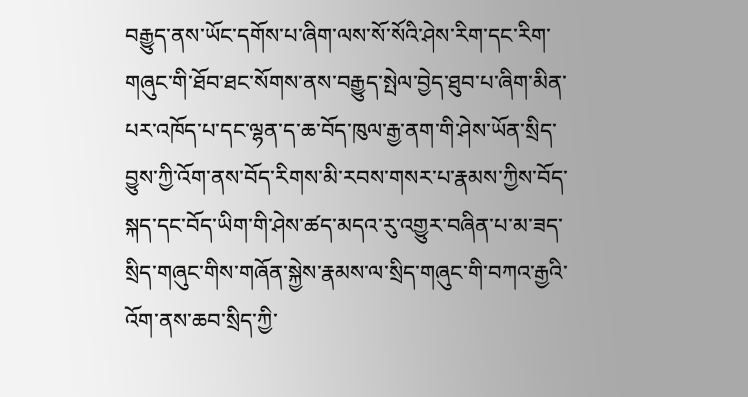བརྒྱུད་ནས་ཡོང་དགོས་པ་ཞིག་ལས་སོ་སོའི་ཤེས་རིག་དང་རིག་གཞུང་གི་ཐོབ་ཐང་སོགས་ནས་བརྒྱུད་སྤེལ་བྱེད་ཐུབ་པ་ཞིག་མིན་པར་འཁོད་པ་དང་ལྷན་ད་ཆ་བོད་ཁུལ་རྒྱ་ནག་གི་ཤེས་ཡོན་སྲིད་བྱུས་ཀྱི་འོག་ནས་བོད་རིགས་མི་རབས་གསར་པ་རྣམས་ཀྱིས་བོད་སྐད་དང་བོད་ཡིག་གི་ཤེས་ཚད་མདའ་རུ་འགྱུར་བཞིན་པ་མ་ཟད་སྲིད་གཞུང་གིས་གཞོན་སྐྱེས་རྣམས་ལ་སྲིད་གཞུང་གི་བཀའ་རྒྱའི་འོག་ནས་ཆབ་སྲིད་ཀྱི་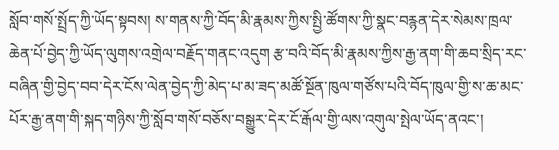སློབ་གསོ་སྤྲོད་ཀྱི་ཡོད་སྟབས། ས་གནས་ཀྱི་བོད་མི་རྣམས་ཀྱིས་སྤྱི་ཚོགས་ཀྱི་སྣང་བརྙན་དེར་སེམས་ཁྲལ་ཆེན་པོ་བྱེད་ཀྱི་ཡོད་ལུགས་འགྲེལ་བརྗོད་གནང་འདུག རྩ་བའི་བོད་མི་རྣམས་ཀྱིས་རྒྱ་ནག་གི་ཆབ་སྲིད་རང་བཞིན་གྱི་བྱེད་བབ་དེར་ངོས་ལེན་བྱེད་ཀྱི་མེད་པ་མ་ཟད་མཚོ་སྔོན་ཁུལ་གཙོས་པའི་བོད་ཁུལ་གྱི་ས་ཆ་མང་པོར་རྒྱ་ནག་གི་སྐད་གཉིས་ཀྱི་སློབ་གསོ་བཅོས་བསྒྱུར་དེར་ངོ་རྒོལ་གྱི་ལས་འགུལ་སྤེལ་ཡོད་ནའང་།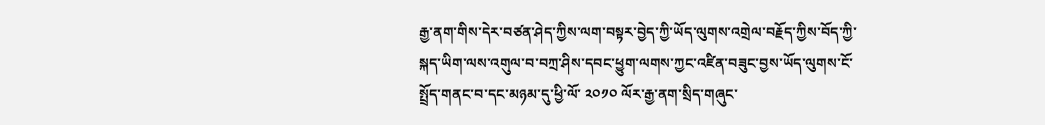རྒྱ་ནག་གིས་དེར་བཙན་ཤེད་ཀྱིས་ལག་བསྟར་བྱེད་ཀྱི་ཡོད་ལུགས་འགྲེལ་བརྗོད་ཀྱིས་བོད་ཀྱི་སྐད་ཡིག་ལས་འགུལ་བ་བཀྲ་ཤིས་དབང་ཕྱུག་ལགས་ཀྱང་འཛིན་བཟུང་བྱས་ཡོད་ལུགས་ངོ་སྤྲོད་གནང་བ་དང་མཉམ་དུ་ཕྱི་ལོ་ ༢༠༡༠ ལོར་རྒྱ་ནག་སྲིད་གཞུང་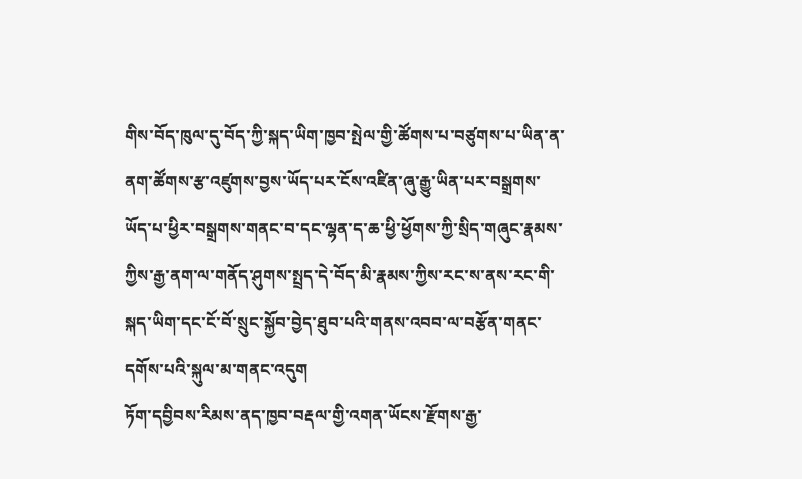གིས་བོད་ཁུལ་དུ་བོད་ཀྱི་སྐད་ཡིག་ཁྱབ་སྤེལ་གྱི་ཚོགས་པ་བཙུགས་པ་ཡིན་ན་ནག་ཚོགས་རྩ་འཛུགས་བྱས་ཡོད་པར་ངོས་འཛིན་ཞུ་རྒྱུ་ཡིན་པར་བསྒྲགས་ཡོད་པ་ཕྱིར་བསྒྲགས་གནང་བ་དང་ལྷན་ད་ཆ་ཕྱི་ཕྱོགས་ཀྱི་སྲིད་གཞུང་རྣམས་ཀྱིས་རྒྱ་ནག་ལ་གནོད་ཤུགས་སྤྲད་དེ་བོད་མི་རྣམས་ཀྱིས་རང་ས་ནས་རང་གི་སྐད་ཡིག་དང་ངོ་བོ་སྲུང་སྐྱོབ་བྱེད་ཐུབ་པའི་གནས་འབབ་ལ་བརྩོན་གནང་དགོས་པའི་སྐུལ་མ་གནང་འདུག
ཏོག་དབྱིབས་རིམས་ནད་ཁྱབ་བརྡལ་གྱི་འགན་ཡོངས་རྫོགས་རྒྱ་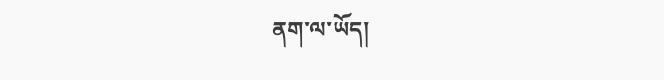ནག་ལ་ཡོད།